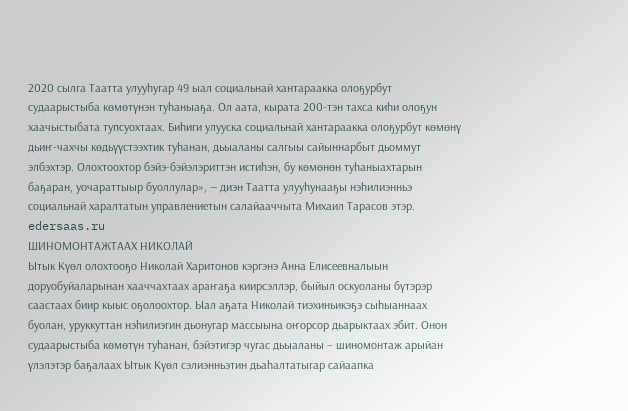2020 сылга Таатта улууһугар 49 ыал социальнай хантараакка олоҕурбут судаарыстыба көмөтүнэн туһаныаҕа. Ол аата, кырата 200-тэн тахса киһи олоҕун хаачыстыбата тупсуохтаах. Биһиги улууска социальнай хантараакка олоҕурбут көмөнү дьиҥ-чахчы көдьүүстээхтик туһанан, дьыаланы салгыы сайыннарбыт дьоммут элбэхтэр. Олохтоохтор бэйэ-бэйэлэриттэн истиһэн, бу көмөнөн туһаныахтарын баҕаран, уочараттыыр буоллулар», — диэн Таатта улууһунааҕы нэһилиэнньэ социальнай харалтатын управлениетын салайааччыта Михаил Тарасов этэр.
edersaas.ru
ШИНОМОНТАЖТААХ НИКОЛАЙ
Ытык Күөл олохтооҕо Николай Харитонов кэргэнэ Анна Елисеевналыын доруобуйаларынан хааччахтаах араҥаҕа киирсэллэр, быйыл оскуоланы бүтэрэр саастаах биир кыыс оҕолоохтор. Ыал аҕата Николай тиэхиньикэҕэ сыһыаннаах буолан, уруккуттан нэһилиэгин дьонугар массыына оҥорсор дьарыктаах эбит. Онон судаарыстыба көмөтүн туһанан, бэйэтигэр чугас дьыаланы – шиномонтаж арыйан үлэлэтэр баҕалаах Ытык Күөл сэлиэнньэтин дьаһалтатыгар сайаапка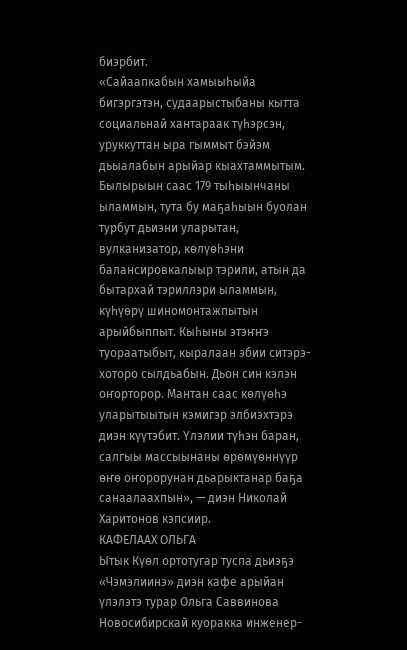биэрбит.
«Сайаапкабын хамыыһыйа бигэргэтэн, судаарыстыбаны кытта социальнай хантараак түһэрсэн, уруккуттан ыра гыммыт бэйэм дьыалабын арыйар кыахтаммытым. Былырыын саас 179 тыһыынчаны ыламмын, тута бу маҕаһыын буолан турбут дьиэни уларытан, вулканизатор, көлүөһэни балансировкалыыр тэрили, атын да бытархай тэриллэри ыламмын, күһүөрү шиномонтажпытын арыйбыппыт. Кыһыны этэҥҥэ туораатыбыт, кыралаан эбии ситэрэ-хоторо сылдьабын. Дьон син кэлэн оҥорторор. Мантан саас көлүөһэ уларытыытын кэмигэр элбиэхтэрэ диэн күүтэбит. Үлэлии түһэн баран, салгыы массыынаны өрөмүөннүүр өҥө оҥорорунан дьарыктанар баҕа санаалаахпын», — диэн Николай Харитонов кэпсиир.
КАФЕЛААХ ОЛЬГА
Ытык Күөл ортотугар туспа дьиэҕэ «Чэмэлиинэ» диэн кафе арыйан үлэлэтэ турар Ольга Саввинова Новосибирскай куоракка инженер-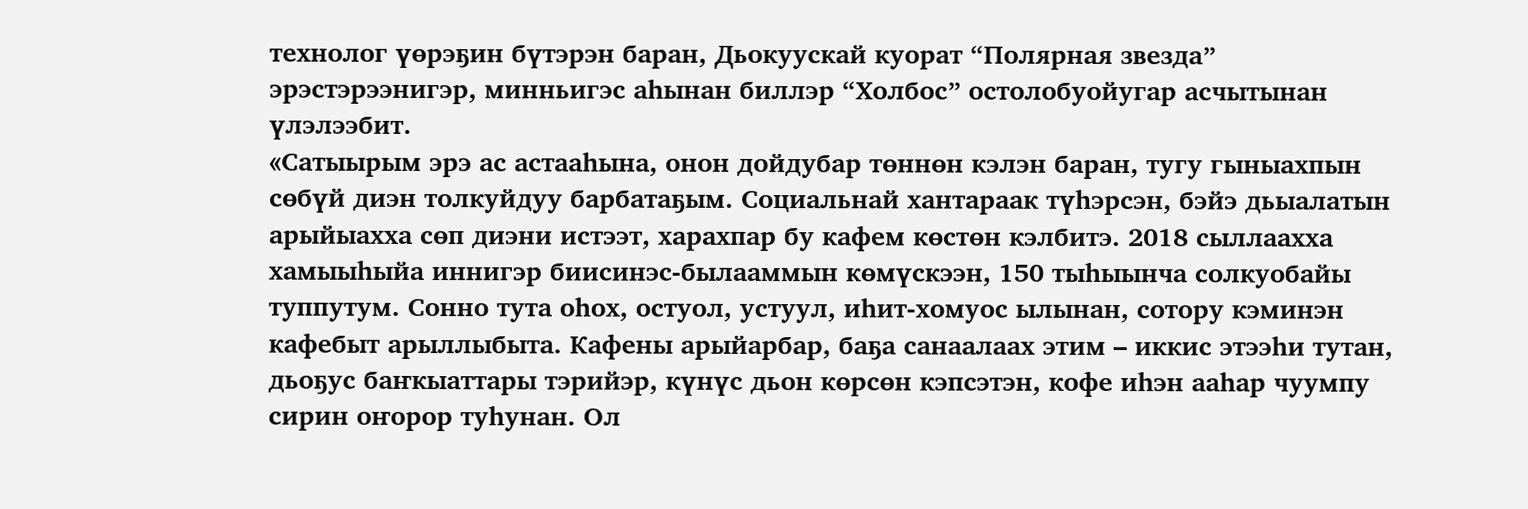технолог үөрэҕин бүтэрэн баран, Дьокуускай куорат “Полярная звезда” эрэстэрээнигэр, минньигэс аһынан биллэр “Холбос” остолобуойугар асчытынан үлэлээбит.
«Сатыырым эрэ ас астааһына, онон дойдубар төннөн кэлэн баран, тугу гыныахпын сөбүй диэн толкуйдуу барбатаҕым. Социальнай хантараак түһэрсэн, бэйэ дьыалатын арыйыахха сөп диэни истээт, харахпар бу кафем көстөн кэлбитэ. 2018 сыллаахха хамыыһыйа иннигэр биисинэс-былааммын көмүскээн, 150 тыһыынча солкуобайы туппутум. Сонно тута оһох, остуол, устуул, иһит-хомуос ылынан, сотору кэминэн кафебыт арыллыбыта. Кафены арыйарбар, баҕа санаалаах этим – иккис этээһи тутан, дьоҕус баҥкыаттары тэрийэр, күнүс дьон көрсөн кэпсэтэн, кофе иһэн ааһар чуумпу сирин оҥорор туһунан. Ол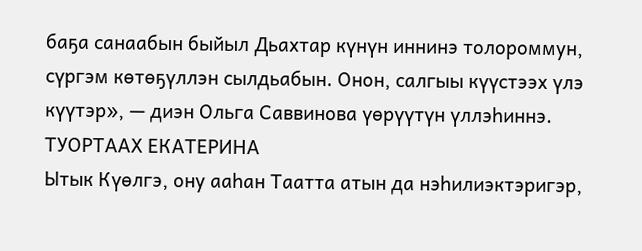баҕа санаабын быйыл Дьахтар күнүн иннинэ толороммун, сүргэм көтөҕүллэн сылдьабын. Онон, салгыы күүстээх үлэ күүтэр», — диэн Ольга Саввинова үөрүүтүн үллэһиннэ.
ТУОРТААХ ЕКАТЕРИНА
Ытык Күөлгэ, ону ааһан Таатта атын да нэһилиэктэригэр,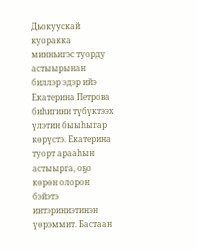Дьокуускай куоракка минньигэс туорду астыырынан биллэр эдэр ийэ Екатерина Петрова биһигини түбүктээх үлэтин быыһыгар көрүстэ. Екатерина туорт арааһын астыырга, оҕо көрөн олорон бэйэтэ интэриниэтинэн үөрэммит. Бастаан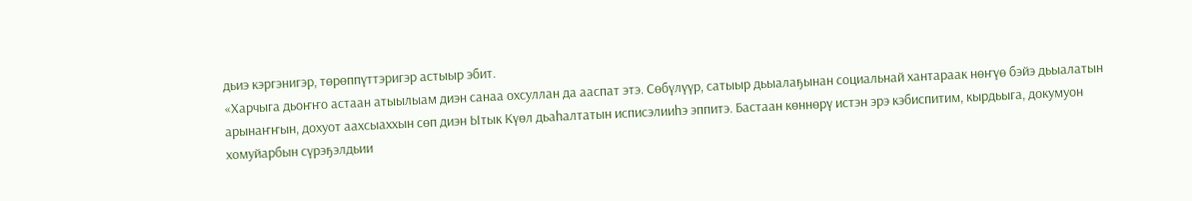дьиэ кэргэнигэр, төрөппүттэригэр астыыр эбит.
«Харчыга дьоҥҥо астаан атыылыам диэн санаа охсуллан да ааспат этэ. Сөбүлүүр, сатыыр дьыалаҕынан социальнай хантараак нөҥүө бэйэ дьыалатын арынаҥҥын, дохуот аахсыаххын сөп диэн Ытык Күөл дьаһалтатын исписэлииһэ эппитэ. Бастаан көннөрү истэн эрэ кэбиспитим, кырдьыга, докумуон хомуйарбын сүрэҕэлдьии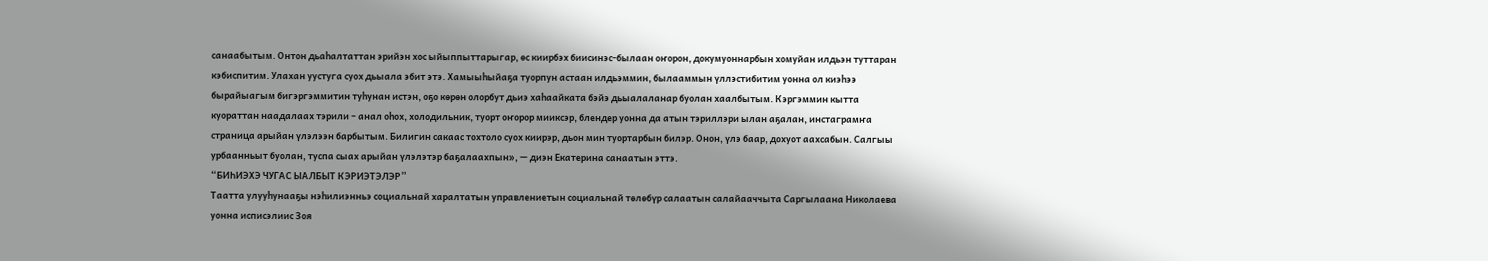санаабытым. Онтон дьаһалтаттан эрийэн хос ыйыппыттарыгар, өс киирбэх биисинэс-былаан оҥорон, докумуоннарбын хомуйан илдьэн туттаран кэбиспитим. Улахан уустуга суох дьыала эбит этэ. Хамыыһыйаҕа туорпун астаан илдьэммин, былааммын үллэстибитим уонна ол киэһээ бырайыагым бигэргэммитин туһунан истэн, оҕо көрөн олорбут дьиэ хаһаайката бэйэ дьыалаланар буолан хаалбытым. Кэргэммин кытта куораттан наадалаах тэрили – анал оһох, холодильник, туорт оҥорор мииксэр, блендер уонна да атын тэриллэри ылан аҕалан, инстаграмҥа страница арыйан үлэлээн барбытым. Билигин сакаас тохтоло суох киирэр, дьон мин туортарбын билэр. Онон, үлэ баар, дохуот аахсабын. Салгыы урбаанньыт буолан, туспа сыах арыйан үлэлэтэр баҕалаахпын», — диэн Екатерина санаатын эттэ.
“БИҺИЭХЭ ЧУГАС ЫАЛБЫТ КЭРИЭТЭЛЭР”
Таатта улууһунааҕы нэһилиэнньэ социальнай харалтатын управлениетын социальнай төлөбүр салаатын салайааччыта Саргылаана Николаева уонна исписэлиис Зоя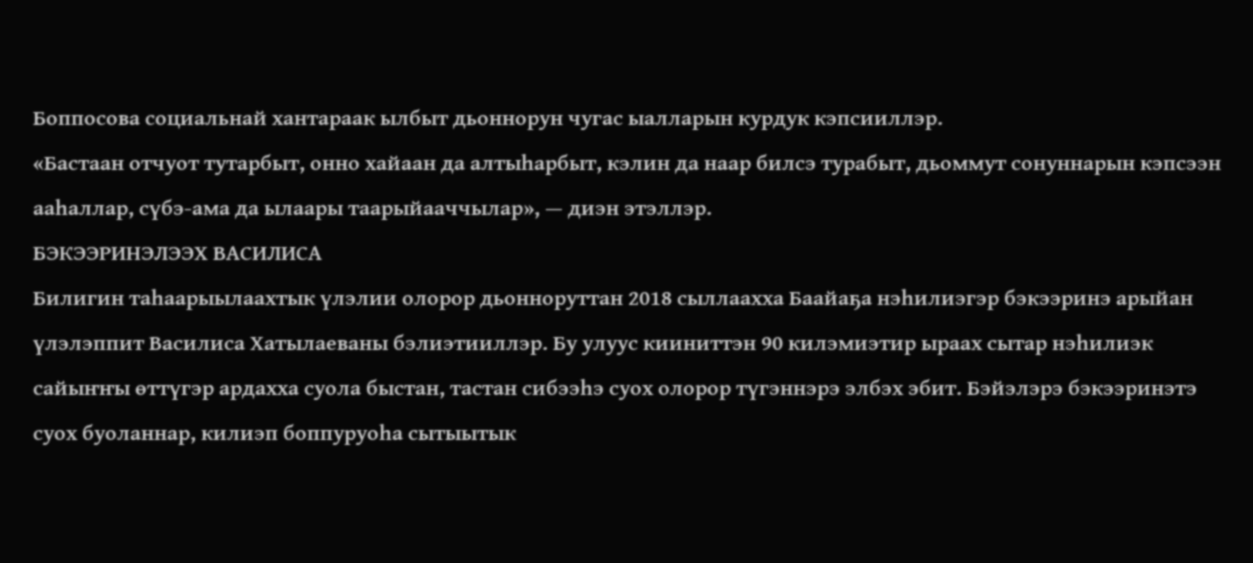Боппосова социальнай хантараак ылбыт дьоннорун чугас ыалларын курдук кэпсииллэр.
«Бастаан отчуот тутарбыт, онно хайаан да алтыһарбыт, кэлин да наар билсэ турабыт, дьоммут сонуннарын кэпсээн ааһаллар, сүбэ-ама да ылаары таарыйааччылар», — диэн этэллэр.
БЭКЭЭРИНЭЛЭЭХ ВАСИЛИСА
Билигин таһаарыылаахтык үлэлии олорор дьонноруттан 2018 сыллаахха Баайаҕа нэһилиэгэр бэкээринэ арыйан үлэлэппит Василиса Хатылаеваны бэлиэтииллэр. Бу улуус кииниттэн 90 килэмиэтир ыраах сытар нэһилиэк сайыҥҥы өттүгэр ардахха суола быстан, тастан сибээһэ суох олорор түгэннэрэ элбэх эбит. Бэйэлэрэ бэкээринэтэ суох буоланнар, килиэп боппуруоһа сытыытык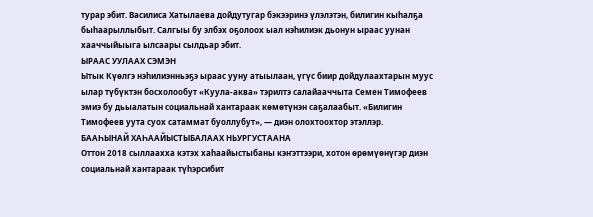турар эбит. Василиса Хатылаева дойдутугар бэкээринэ үлэлэтэн, билигин кыһалҕа быһаарыллыбыт. Салгыы бу элбэх оҕолоох ыал нэһилиэк дьонун ыраас уунан хааччыйыыга ылсаары сылдьар эбит.
ЫРААС УУЛААХ СЭМЭН
Ытык Күөлгэ нэһилиэнньэҕэ ыраас ууну атыылаан, үгүс биир дойдулаахтарын муус ылар түбүктэн босхолообут «Куула-аква» тэрилтэ салайааччыта Семен Тимофеев эмиэ бу дьыалатын социальнай хантараак көмөтүнэн саҕалаабыт. «Билигин Тимофеев уута суох сатаммат буоллубут», — диэн олохтоохтор этэллэр.
БААҺЫНАЙ ХАҺААЙЫСТЫБАЛААХ НЬУРГУСТААНА
Оттон 2018 сыллаахха кэтэх хаһаайыстыбаны кэҥэттээри, хотон өрөмүөнүгэр диэн социальнай хантараак түһэрсибит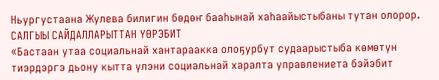Ньургустаана Жулева билигин бөдөҥ бааһынай хаһаайыстыбаны тутан олорор.
САЛГЫЫ САЙДАЛЛАРЫТТАН ҮӨРЭБИТ
«Бастаан утаа социальнай хантараакка олоҕурбут судаарыстыба көмөтүн тиэрдэргэ дьону кытта үлэни социальнай харалта управлениета бэйэбит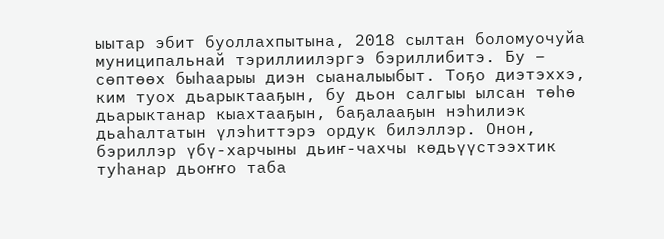ыытар эбит буоллахпытына, 2018 сылтан боломуочуйа муниципальнай тэриллиилэргэ бэриллибитэ. Бу – сөптөөх быһаарыы диэн сыаналыыбыт. Тоҕо диэтэххэ, ким туох дьарыктааҕын, бу дьон салгыы ылсан төһө дьарыктанар кыахтааҕын, баҕалааҕын нэһилиэк дьаһалтатын үлэһиттэрэ ордук билэллэр. Онон, бэриллэр үбү-харчыны дьиҥ-чахчы көдьүүстээхтик туһанар дьоҥҥо таба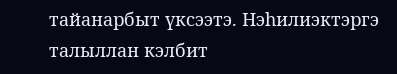тайанарбыт үксээтэ. Нэһилиэктэргэ талыллан кэлбит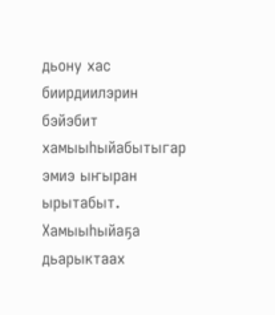дьону хас биирдиилэрин бэйэбит хамыыһыйабытыгар эмиэ ыҥыран ырытабыт. Хамыыһыйаҕа дьарыктаах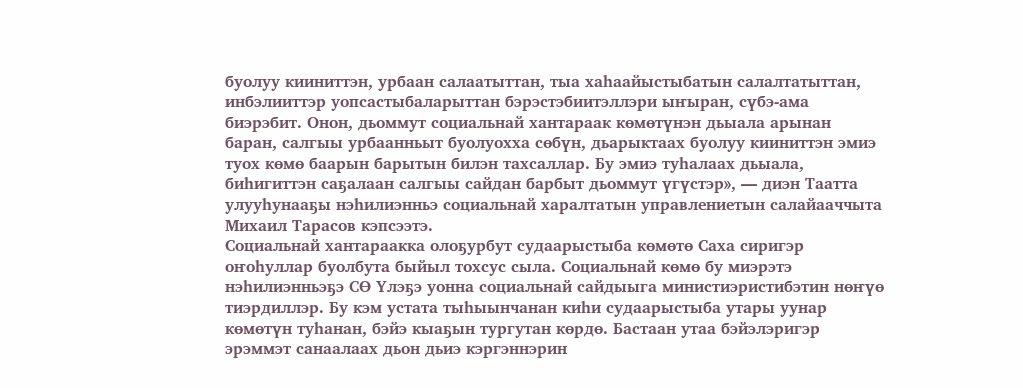буолуу кииниттэн, урбаан салаатыттан, тыа хаһаайыстыбатын салалтатыттан, инбэлииттэр уопсастыбаларыттан бэрэстэбиитэллэри ыҥыран, сүбэ-ама биэрэбит. Онон, дьоммут социальнай хантараак көмөтүнэн дьыала арынан баран, салгыы урбаанньыт буолуохха сөбүн, дьарыктаах буолуу кииниттэн эмиэ туох көмө баарын барытын билэн тахсаллар. Бу эмиэ туһалаах дьыала, биһигиттэн саҕалаан салгыы сайдан барбыт дьоммут үгүстэр», — диэн Таатта улууһунааҕы нэһилиэнньэ социальнай харалтатын управлениетын салайааччыта Михаил Тарасов кэпсээтэ.
Социальнай хантараакка олоҕурбут судаарыстыба көмөтө Саха сиригэр оҥоһуллар буолбута быйыл тохсус сыла. Социальнай көмө бу миэрэтэ нэһилиэнньэҕэ СӨ Үлэҕэ уонна социальнай сайдыыга министиэристибэтин нөҥүө тиэрдиллэр. Бу кэм устата тыһыынчанан киһи судаарыстыба утары уунар көмөтүн туһанан, бэйэ кыаҕын тургутан көрдө. Бастаан утаа бэйэлэригэр эрэммэт санаалаах дьон дьиэ кэргэннэрин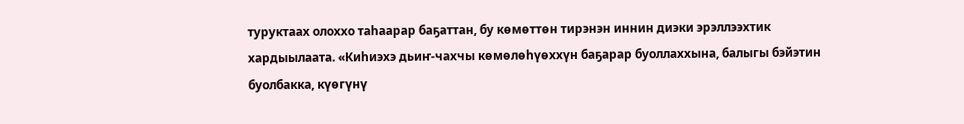туруктаах олоххо таһаарар баҕаттан, бу көмөттөн тирэнэн иннин диэки эрэллээхтик хардыылаата. «Киһиэхэ дьиҥ-чахчы көмөлөһүөххүн баҕарар буоллаххына, балыгы бэйэтин буолбакка, күөгүнү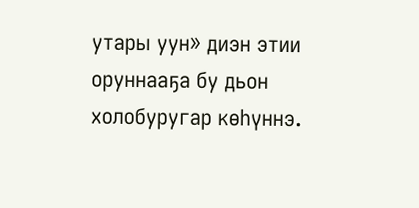утары уун» диэн этии оруннааҕа бу дьон холобуругар көһүннэ.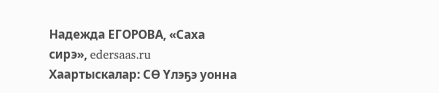Надежда ЕГОРОВА, «Саха сирэ», edersaas.ru
Хаартыскалар: СӨ Үлэҕэ уонна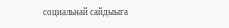социальнай сайдыыга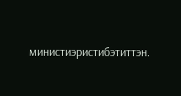министиэристибэтиттэн.